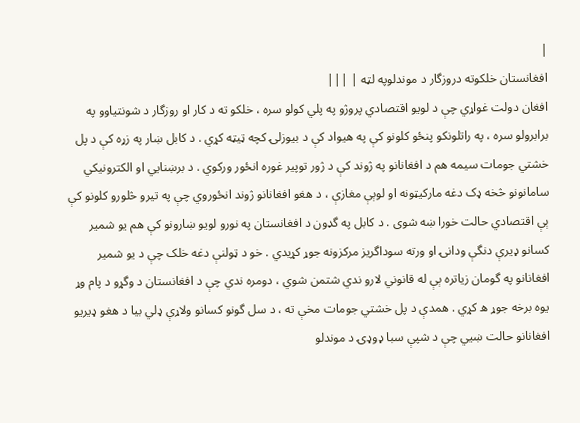|
افغانستان خلکوته دروزگار د موندلوپه لټه | |||
افغان دولت غواړي چې د لويو اقتصادي پروژو په پلي کولو سره ، خلکو ته د کار او روزگار د شونتياوو په برابرولو سره ، په راتلونکو پنځو کلونو کې په هيواد کې د بيوزلۍ کچه ټيټه کړي . د کابل ښار په زړه کې د پل خشتي جومات سيمه هم د افغانانو په ژوند کې د ژور توپير غوره انځور ورکوي . د برښنايي او الکترونيکي سامانونو څخه ډک دغه مارکيټونه او لوېې مغازې ، د هغو افغانانو ژوند انځوروي چې په تيرو څلورو کلونو کې ېې اقتصادي حالت خورا ښه شوى . د کابل په گډون د افغانستان په نورو لويو ښارونو کې هم يو شمير کسانو ډيرې دنگې ودانۍ او ورته سوداگريز مرکزونه جوړ کړيدي . خو د ټولنې دغه خلک چې د يو شمير افغانانو په گومان زياتره ېې له قانوني لارو ندي شتمن شوي ، دومره ندي چې د افغانستان د وگړو د پام وړ يوه برخه جوړ ه کړي . همدې د پل خشتي جومات مخې ته ، د سل گونو کسانو ولاړې ډلي بيا د هغو ډيريو افغانانو حالت ښيي چې د شپې سبا ډوډۍ د موندلو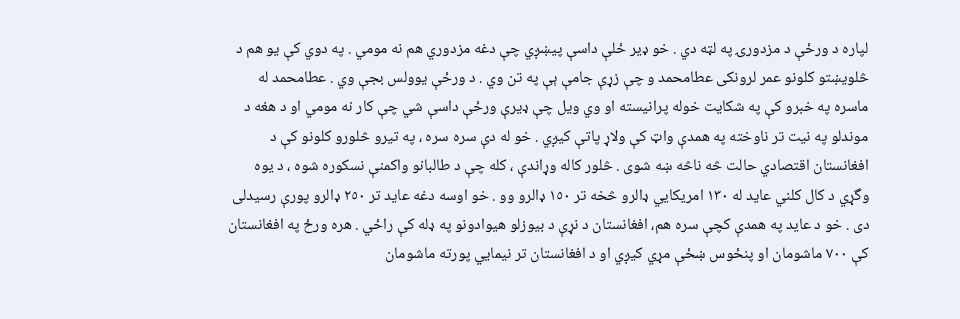لپاره د ورځې د مزدورۍ په لټه دي . خو ډير ځلې داسې پيښږي چې دغه مزدوري هم نه مومي . په دوي کې يو هم د څلويښتو کلونو عمر لرونکى عطامحمد و چې زړې جامې ېې په تن وي . د ورځې يوولس بجې وي . عطامحمد له ماسره په خبرو کې په شکايت خوله پرانيسته او وي ويل چې ډيرې ورځې داسې شي چې کار نه مومي او د هغه د موندلو په نيت تر ناوخته په همدې واټ کې ولاړ پاتې کيږي . خو له دې سره سره ، په تيرو څلورو کلونو کې د افغانستان اقتصادي حالت څه ناڅه ښه شوى . څلور کاله وړاندې ، کله چې د طالبانو واکمنې نسکوره شوه ، د يوه وگړي د کال کلني عايد له ١٣٠ امريکايي ډالرو څخه تر ١٥٠ ډالرو وو . خو اوسه دغه عايد تر ٢٥٠ ډالرو پورې رسيدلى دى . خو د عايد په همدې کچې سره هم، افغانستان د نړې د بيوزلو هيوادونو په ډله کې راځي . هره ورځ په افغانستان کې ٧٠٠ ماشومان او پنځوس ښځې مړي کيږي او د افغانستان تر نيمايي پورته ماشومان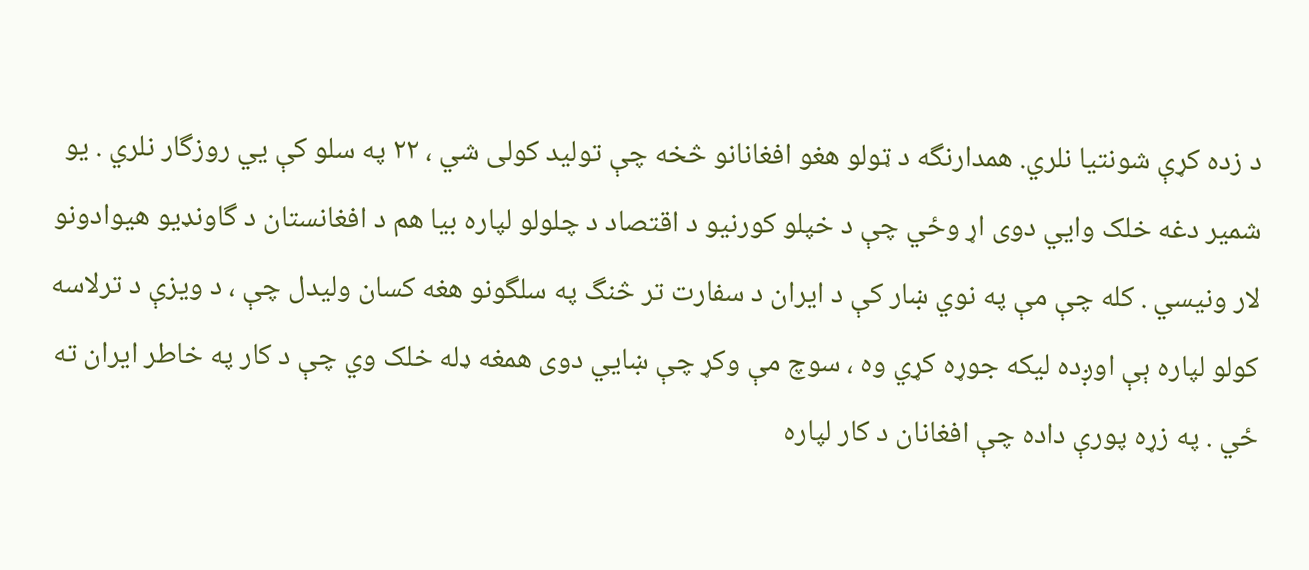د زده کړې شونتيا نلري. همدارنگه د ټولو هغو افغانانو څخه چې توليد کولى شي ، ٢٢ په سلو کې يي روزگار نلري . يو شمير دغه خلک وايي دوى اړ وځي چې د خپلو کورنيو د اقتصاد د چلولو لپاره بيا هم د افغانستان د گاونډيو هيوادونو لار ونيسي . کله چې مې په نوي ښار کې د ايران د سفارت تر څنگ په سلگونو هغه کسان وليدل چې ، د ويزې د ترلاسه کولو لپاره ېې اوږده ليکه جوړه کړي وه ، سوچ مې وکړ چې ښايي دوى همغه ډله خلک وي چې د کار په خاطر ايران ته ځي . په زړه پورې داده چې افغانان د کار لپاره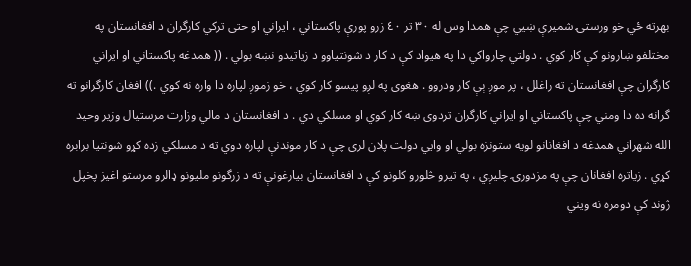بهرته ځي خو ورستۍ شميرې ښيي چې همدا وس له ٣٠ تر ٤٠ زرو پورې پاکستاني ، ايراني او حتى ترکي کارگران د افغانستان په مختلفو ښارونو کې کار کوي . دولتي چارواکي دا په هيواد کې د کار د شونتياوو د زياتيدو نښه بولي . (( همدغه پاکستاني او ايراني کارگران چې افغانستان ته راغلل ، پر موږ ېې کار ودروو . هغوى په لږو پيسو کار کوي ، خو زموږ لپاره دا واره نه کوي .)) افغان کارگرانو ته گرانه ده دا ومني چې پاکستاني او ايراني کارگران تردوى ښه کار کوي او مسلکي دي . د افغانستان د مالي وزارت مرستيال وزير وحيد الله شهراني همدغه د افغانانو لويه ستونزه بولي او وايي دولت پلان لرى چې د کار موندنې لپاره دوي ته د مسلکي زده کړو شونتيا برابره کړي . زياتره افغانان چې په مزدورۍ چليږي ، په تيرو څلورو کلونو کې د افغانستان بيارغونې ته د زرگونو مليونو ډالرو مرستو اغيز پخپل ژوند کې دومره نه ويني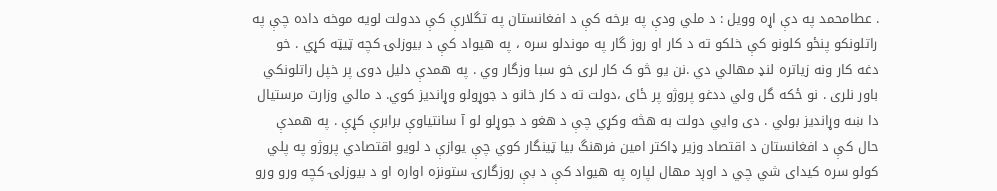. عطامحمد په دې اړه وويل : د ملي ودې په برخه کې د افغانستان په تگلارې کې ددولت لويه موخه داده چې په راتلونکو پنځو کلونو کې خلکو ته د کار او روز گار په موندلو سره ، په هيواد کې د بيوزلۍ کچه ټيټه کړي . خو دغه کار ونه زياتره لنډ مهالي دي .نن يو څو ک کار لرى خو سبا وزگار وي . په همدې دليل دوى پر خپل راتلونکي باور نلرى . نو ځکه گل ولي ددغو پروژو پر ځاى ،دولت ته د کار خانو د جوړولو وړانديز کوي. د مالي وزارت مرستيال دا ښه وړانديز بولي . دى وايي دولت به هڅه وکړي چې د هغو د جوړلو لو آ سانتياوې برابرې کړې . په همدې حال کې د افغانستان د اقتصاد وزير ډاکتر امين فرهنگ بيا ټينگار کوي چې يوازې د لويو اقتصادي پروژو په پلي کولو سره کيداى شي چي د اوږد مهال لپاره په هيواد کې د بې روزگارۍ ستونزه اواره او د بيوزلۍ کچه ورو ورو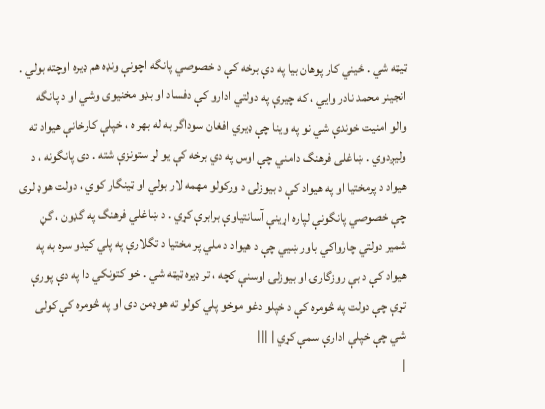ټيټه شي . ځيني کار پوهان بيا په دې برخه کې د خصوصي پانگه اچونې ونډه هم ډيره اوچته بولي . انجينر محمد نادر وايي ، که چيرې په دولتي ادارو کې دفساد او بډو مخنيوى وشي او د پانگه والو امنيت خوندې شي نو په وينا چې ډيري افغان سوداگر به له بهر ه ، خپلې کارخانې هيواد ته وليږدوي . ښاغلى فرهنگ دامني چې اوس په دي برخه کې يو لړ ستونزې شته . دى پانگونه ، د هيواد د پرمختيا او په هيواد کې د بيوزلۍ د ورکولو مهمه لار بولي او ټينگار کوي ، دولت هوډ لرى چې خصوصي پانگونې لپاره اړينې آسانتياوې برابرې کړي . د ښاغلي فرهنگ په گډون ، گڼ شمير دولتي چارواکي باور ښيي چې د هيواد د ملي پر مختيا د تگلارې په پلي کيدو سره به په هيواد کې د بې روزگارۍ او بيوزلۍ اوسنې کچه ، تر ډيره ټيټه شي . خو کتونکي دا په دې پورې تړې چې دولت په څومره کې د خپلو دغو موخو پلي کولو ته هوډمن دى او په څومره کې کولى شي چې خپلې ادارې سمې کړي | |||
|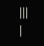|||
|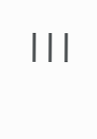|||